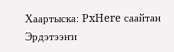Хаартыска: PxHere саайтан
Эрдэтээҥи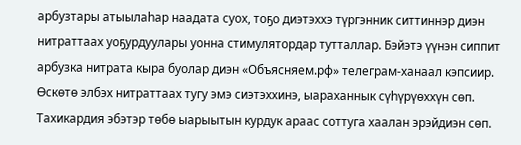арбузтары атыылаһар наадата суох, тоҕо диэтэххэ түргэнник ситтиннэр диэн нитраттаах уоҕурдуулары уонна стимулятордар тутталлар. Бэйэтэ үүнэн сиппит арбузка нитрата кыра буолар диэн «Объясняем.рф» телеграм-ханаал кэпсиир.
Өскөтө элбэх нитраттаах тугу эмэ сиэтэххинэ, ыараханнык сүһүрүөххүн сөп. Тахикардия эбэтэр төбө ыарыытын курдук араас соттуга хаалан эрэйдиэн сөп.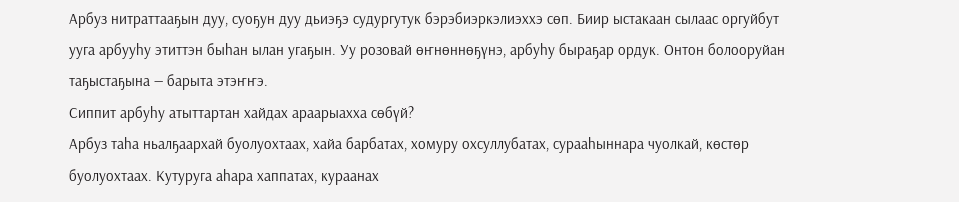Арбуз нитраттааҕын дуу, суоҕун дуу дьиэҕэ судургутук бэрэбиэркэлиэххэ сөп. Биир ыстакаан сылаас оргуйбут ууга арбууһу этиттэн быһан ылан угаҕын. Уу розовай өҥнөннөҕүнэ, арбуһу быраҕар ордук. Онтон болооруйан таҕыстаҕына — барыта этэҥҥэ.
Сиппит арбуһу атыттартан хайдах араарыахха сөбүй?
Арбуз таһа ньалҕаархай буолуохтаах, хайа барбатах, хомуру охсуллубатах, сурааһыннара чуолкай, көстөр буолуохтаах. Кутуруга аһара хаппатах, кураанах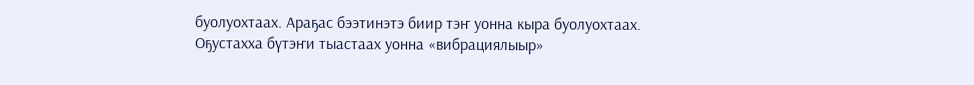буолуохтаах. Араҕас бээтинэтэ биир тэҥ уонна кыра буолуохтаах. Оҕустахха бүтэҥи тыастаах уонна «вибрациялыыр»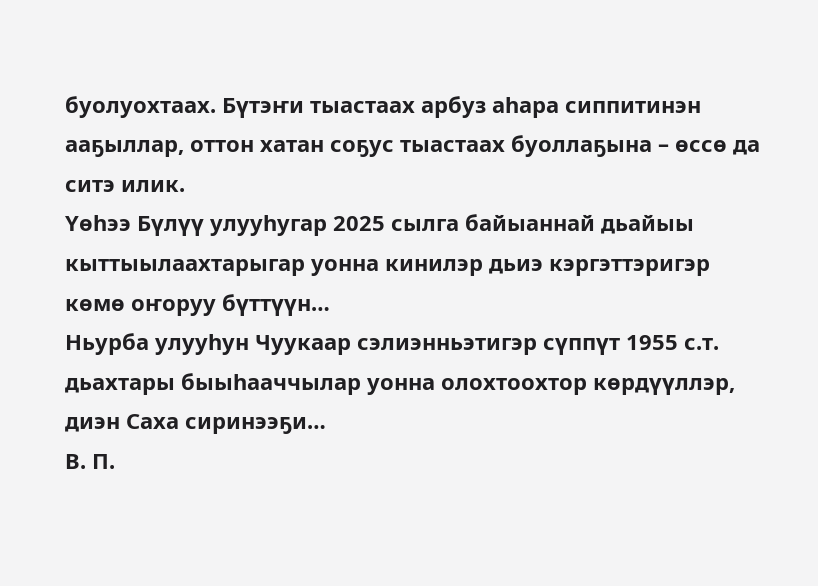буолуохтаах. Бүтэҥи тыастаах арбуз аһара сиппитинэн ааҕыллар, оттон хатан соҕус тыастаах буоллаҕына – өссө да ситэ илик.
Үөһээ Бүлүү улууһугар 2025 сылга байыаннай дьайыы кыттыылаахтарыгар уонна кинилэр дьиэ кэргэттэригэр көмө оҥоруу бүттүүн…
Ньурба улууһун Чуукаар сэлиэнньэтигэр сүппүт 1955 с.т. дьахтары быыһааччылар уонна олохтоохтор көрдүүллэр, диэн Саха сиринээҕи…
В. П.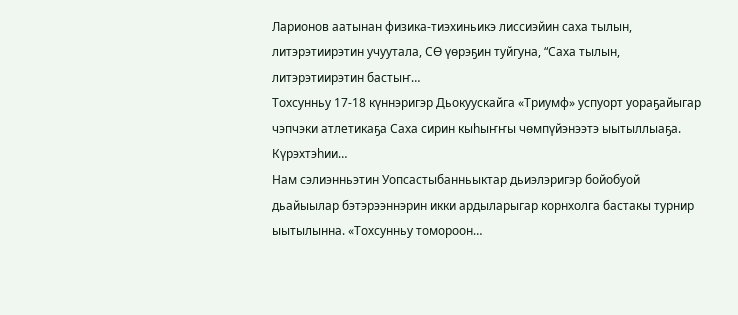Ларионов аатынан физика-тиэхиньикэ лиссиэйин саха тылын, литэрэтиирэтин учуутала, СӨ үөрэҕин туйгуна, “Саха тылын, литэрэтиирэтин бастыҥ…
Тохсунньу 17-18 күннэригэр Дьокуускайга «Триумф» успуорт уораҕайыгар чэпчэки атлетикаҕа Саха сирин кыһыҥҥы чөмпүйэнээтэ ыытыллыаҕа. Күрэхтэһии…
Нам сэлиэнньэтин Уопсастыбанньыктар дьиэлэригэр бойобуой дьайыылар бэтэрээннэрин икки ардыларыгар корнхолга бастакы турнир ыытылынна. «Тохсунньу томороон…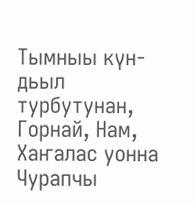Тымныы күн-дьыл турбутунан, Горнай, Нам, Хаҥалас уонна Чурапчы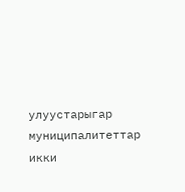улуустарыгар муниципалитеттар икки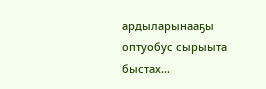ардыларынааҕы оптуобус сырыыта быстах…